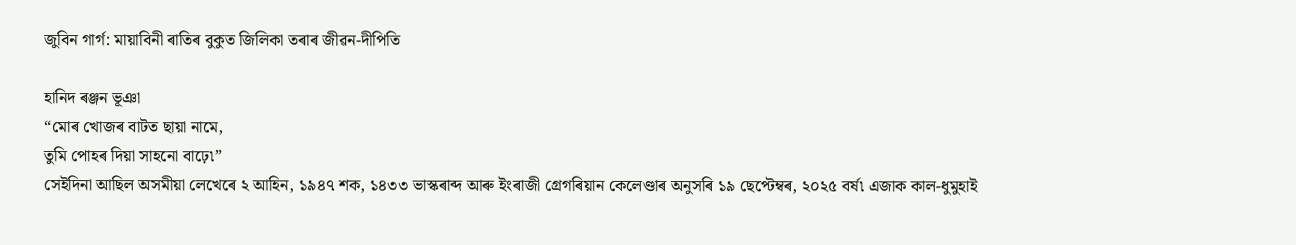জুবিন গাৰ্গ: মায়াবিনী ৰাতিৰ বুকুত জিলিকা তৰাৰ জীৱন-দীপিতি

হানিদ ৰঞ্জন ভূঞা
“মোৰ খোজৰ বাটত ছায়া নামে,
তুমি পোহৰ দিয়া সাহনো বাঢ়ে৷”
সেইদিনা আছিল অসমীয়া লেখেৰে ২ আহিন, ১৯৪৭ শক, ১৪৩৩ ভাস্কৰাব্দ আৰু ইংৰাজী গ্ৰেগৰিয়ান কেলেণ্ডাৰ অনুসৰি ১৯ ছেপ্টেম্বৰ, ২০২৫ বৰ্ষ৷ এজাক কাল-ধুমুহাই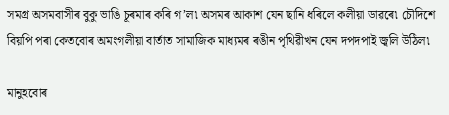সমগ্ৰ অসমবাসীৰ বুকু ভাঙি চূৰমাৰ কৰি গ’ল৷ অসমৰ আকাশ যেন ছানি ধৰিলে কলীয়া ডাৱৰে৷ চৌদিশে বিয়পি পৰা কেতবোৰ অমংগলীয়া বাৰ্তাত সামাজিক মাধ্যমৰ ৰঙীন পৃথিৱীখন যেন দপদপাই জ্বলি উঠিল৷

মানুহবোৰ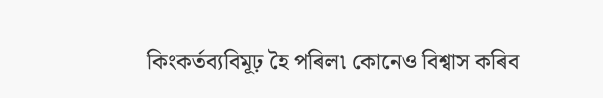কিংকৰ্তব্যবিমূঢ় হৈ পৰিল৷ কোনেও বিশ্বাস কৰিব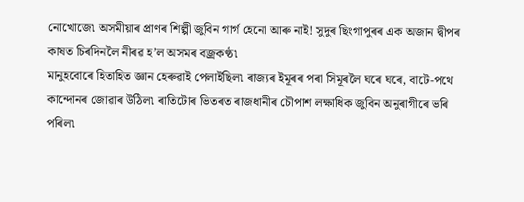নোখোজে৷ অসমীয়াৰ প্ৰাণৰ শিল্পী জুবিন গাৰ্গ হেনো আৰু নাই! সুদুৰ ছিংগাপুৰৰ এক অজান দ্বীপৰ কাষত চিৰদিনলৈ নীৰৱ হ’ল অসমৰ বজ্ৰকণ্ঠ৷
মানুহবোৰে হিতাহিত জ্ঞান হেৰুৱাই পেলাইছিল৷ ৰাজ্যৰ ইমূৰৰ পৰা সিমূৰলৈ ঘৰে ঘৰে, বাটে-পথে কান্দোনৰ জোৱাৰ উঠিল৷ ৰাতিটোৰ ভিতৰত ৰাজধানীৰ চৌপাশ লক্ষাধিক জুবিন অনুৰাগীৰে ভৰি পৰিল৷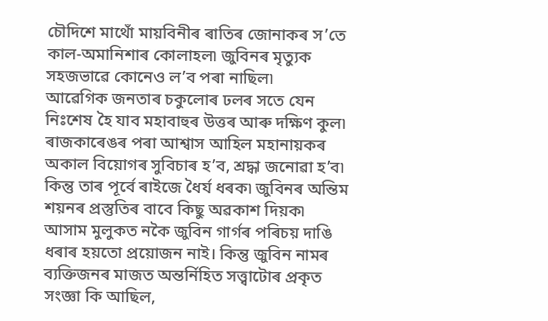চৌদিশে মাথোঁ মায়বিনীৰ ৰাতিৰ জোনাকৰ স’তে কাল-অমানিশাৰ কোলাহল৷ জুবিনৰ মৃত্যুক সহজভাৱে কোনেও ল’ব পৰা নাছিল৷
আৱেগিক জনতাৰ চকুলোৰ ঢলৰ সতে যেন নিঃশেষ হৈ যাব মহাবাহুৰ উত্তৰ আৰু দক্ষিণ কুল৷ ৰাজকাৰেঙৰ পৰা আশ্বাস আহিল মহানায়কৰ অকাল বিয়োগৰ সুবিচাৰ হ’ব, শ্ৰদ্ধা জনোৱা হ’ব৷ কিন্তু তাৰ পূৰ্বে ৰাইজে ধৈৰ্য ধৰক৷ জুবিনৰ অন্তিম শয়নৰ প্ৰস্তুতিৰ বাবে কিছু অৱকাশ দিয়ক৷
আসাম মুলুকত নকৈ জুবিন গাৰ্গৰ পৰিচয় দাঙি ধৰাৰ হয়তো প্ৰয়োজন নাই। কিন্তু জুবিন নামৰ ব্যক্তিজনৰ মাজত অন্তৰ্নিহিত সত্ত্বাটোৰ প্ৰকৃত সংজ্ঞা কি আছিল,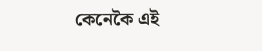কেনেকৈ এই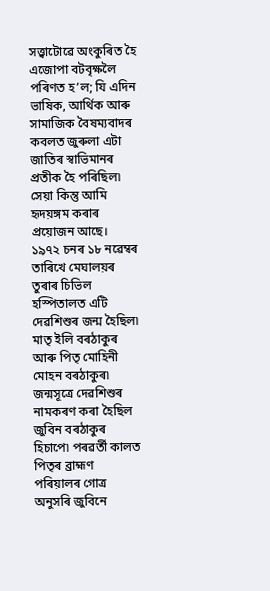সত্ত্বাটোৱে অংকুৰিত হৈ এজোপা বটবৃক্ষলৈ পৰিণত হ’ল; যি এদিন ভাষিক, আৰ্থিক আৰু সামাজিক বৈষম্যবাদৰ কবলত জুৰুলা এটা জাতিৰ স্বাভিমানৰ প্ৰতীক হৈ পৰিছিল৷ সেয়া কিন্তু আমি হৃদয়ঙ্গম কৰাৰ প্ৰয়োজন আছে।
১৯৭২ চনৰ ১৮ নৱেম্বৰ তাৰিখে মেঘালয়ৰ তুৰাৰ চিভিল হস্পিতালত এটি দেৱশিশুৰ জন্ম হৈছিল৷ মাতৃ ইলি বৰঠাকুৰ আৰু পিতৃ মোহিনী মোহন বৰঠাকুৰ৷ জন্মসূত্ৰে দেৱশিশুৰ নামকৰণ কৰা হৈছিল জুবিন বৰঠাকুৰ হিচাপে৷ পৰৱৰ্তী কালত পিতৃৰ ব্ৰাহ্মণ পৰিয়ালৰ গোত্ৰ অনুসৰি জুবিনে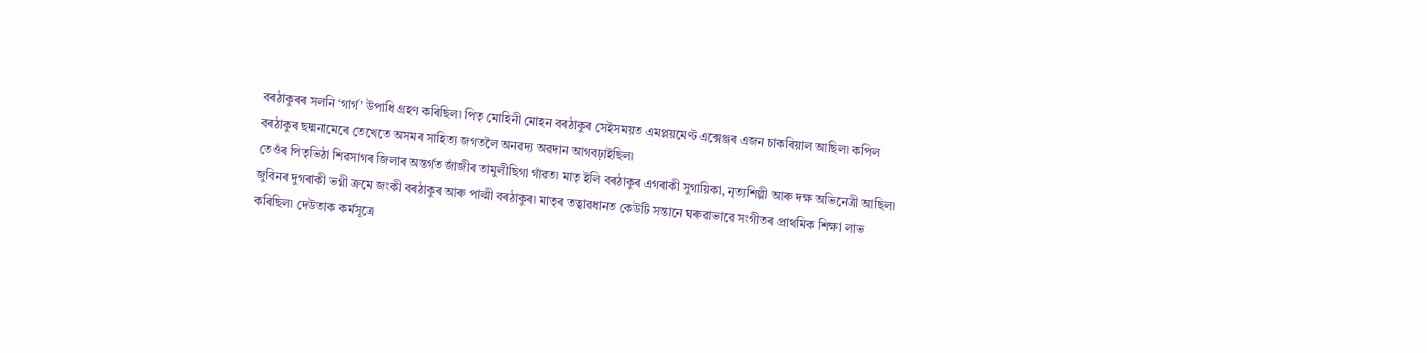বৰঠাকুৰৰ সলনি ‘গাৰ্গ’ উপাধি গ্ৰহণ কৰিছিল৷ পিতৃ মোহিনী মোহন বৰঠাকুৰ সেইসময়ত এমপ্লয়মেণ্ট এক্সেঞ্জৰ এজন চাকৰিয়াল আছিল৷ কপিল বৰঠাকুৰ ছদ্মনামেৰে তেখেতে অসমৰ সাহিত্য জগতলৈ অনৱদ্য অৱদান আগবঢ়াইছিল৷
তেওঁৰ পিতৃভিঠা শিৱসাগৰ জিলাৰ অন্তৰ্গত জাঁজীৰ তামুলীছিগা গাঁৱত৷ মাতৃ ইলি বৰঠাকুৰ এগৰাকী সুগায়িকা, নৃত্যশিল্পী আৰু দক্ষ অভিনেত্ৰী আছিল৷ জুবিনৰ দুগৰাকী ভগ্নী ক্ৰমে জংকী বৰঠাকুৰ আৰু পাল্মী বৰঠাকুৰ৷ মাতৃৰ তত্বাৱধানত কেউটি সন্তানে ঘৰুৱাভাৱে সংগীতৰ প্ৰাথমিক শিক্ষা লাভ কৰিছিল৷ দেউতাক কৰ্মসূত্ৰে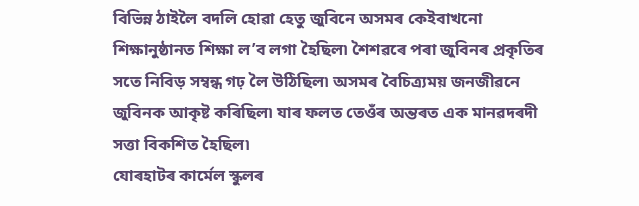বিভিন্ন ঠাইলৈ বদলি হোৱা হেতু জুবিনে অসমৰ কেইবাখনো শিক্ষানুষ্ঠানত শিক্ষা ল’ব লগা হৈছিল৷ শৈশৱৰে পৰা জুবিনৰ প্ৰকৃতিৰ সতে নিবিড় সম্বন্ধ গঢ় লৈ উঠিছিল৷ অসমৰ বৈচিত্ৰ্যময় জনজীৱনে জুবিনক আকৃষ্ট কৰিছিল৷ যাৰ ফলত তেওঁৰ অন্তৰত এক মানৱদৰদী সত্তা বিকশিত হৈছিল৷
যোৰহাটৰ কাৰ্মেল স্কুলৰ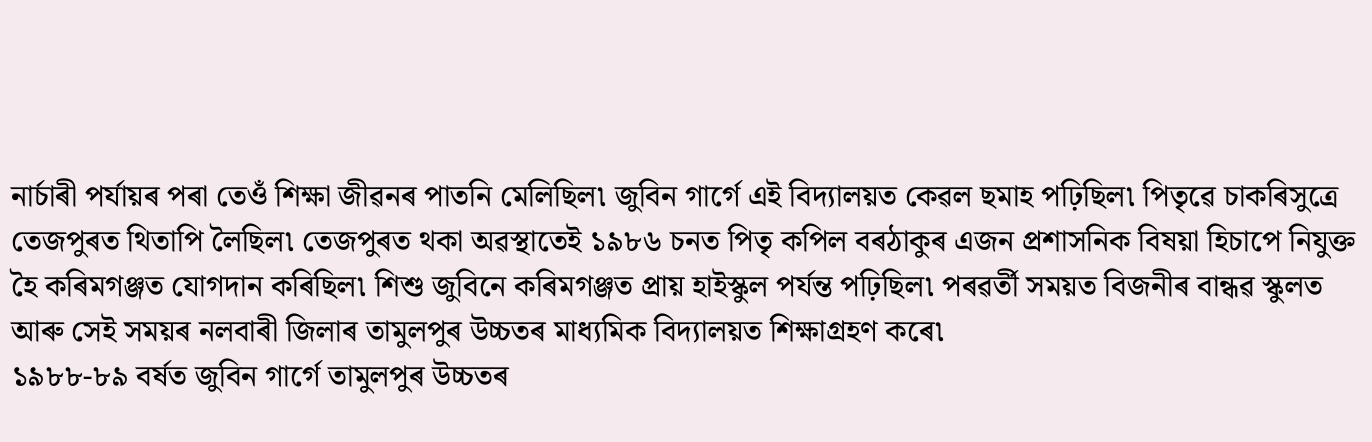নাৰ্চাৰী পৰ্যায়ৰ পৰা তেওঁ শিক্ষা জীৱনৰ পাতনি মেলিছিল৷ জুবিন গাৰ্গে এই বিদ্যালয়ত কেৱল ছমাহ পঢ়িছিল৷ পিতৃৱে চাকৰিসুত্ৰে তেজপুৰত থিতাপি লৈছিল৷ তেজপুৰত থকা অৱস্থাতেই ১৯৮৬ চনত পিতৃ কপিল বৰঠাকুৰ এজন প্ৰশাসনিক বিষয়া হিচাপে নিযুক্ত হৈ কৰিমগঞ্জত যোগদান কৰিছিল৷ শিশু জুবিনে কৰিমগঞ্জত প্ৰায় হাইস্কুল পৰ্যন্ত পঢ়িছিল৷ পৰৱৰ্তী সময়ত বিজনীৰ বান্ধৱ স্কুলত আৰু সেই সময়ৰ নলবাৰী জিলাৰ তামুলপুৰ উচ্চতৰ মাধ্যমিক বিদ্যালয়ত শিক্ষাগ্ৰহণ কৰে৷
১৯৮৮-৮৯ বৰ্ষত জুবিন গাৰ্গে তামুলপুৰ উচ্চতৰ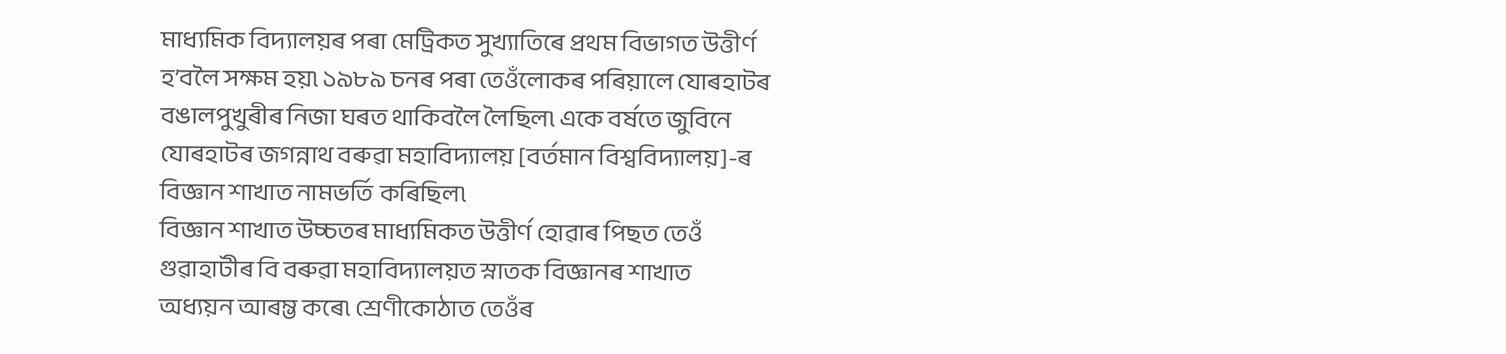মাধ্যমিক বিদ্যালয়ৰ পৰা মেট্ৰিকত সুখ্যাতিৰে প্ৰথম বিভাগত উত্তীৰ্ণ হ’বলৈ সক্ষম হয়৷ ১৯৮৯ চনৰ পৰা তেওঁলোকৰ পৰিয়ালে যোৰহাটৰ বঙালপুখুৰীৰ নিজা ঘৰত থাকিবলৈ লৈছিল৷ একে বৰ্ষতে জুবিনে যোৰহাটৰ জগন্নাথ বৰুৱা মহাবিদ্যালয় [বৰ্তমান বিশ্ববিদ্যালয়]-ৰ বিজ্ঞান শাখাত নামভৰ্তি কৰিছিল৷
বিজ্ঞান শাখাত উচ্চতৰ মাধ্যমিকত উত্তীৰ্ণ হোৱাৰ পিছত তেওঁ গুৱাহাটীৰ বি বৰুৱা মহাবিদ্যালয়ত স্নাতক বিজ্ঞানৰ শাখাত অধ্যয়ন আৰম্ভ কৰে৷ শ্ৰেণীকোঠাত তেওঁৰ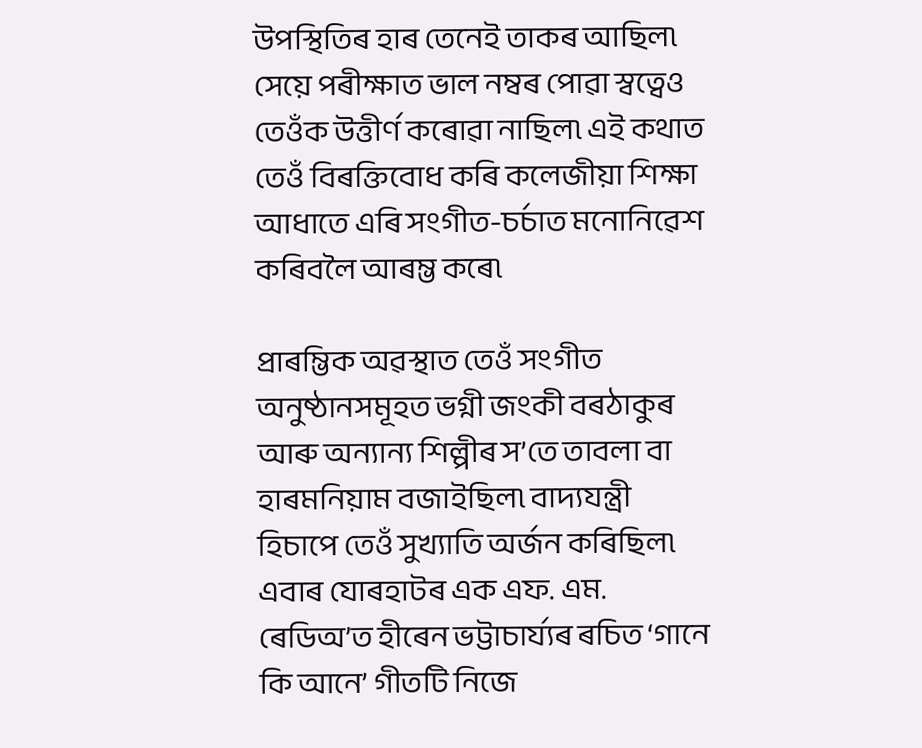উপস্থিতিৰ হাৰ তেনেই তাকৰ আছিল৷ সেয়ে পৰীক্ষাত ভাল নম্বৰ পোৱা স্বত্বেও তেওঁক উত্তীৰ্ণ কৰোৱা নাছিল৷ এই কথাত তেওঁ বিৰক্তিবোধ কৰি কলেজীয়া শিক্ষা আধাতে এৰি সংগীত-চৰ্চাত মনোনিৱেশ কৰিবলৈ আৰম্ভ কৰে৷

প্ৰাৰম্ভিক অৱস্থাত তেওঁ সংগীত অনুষ্ঠানসমূহত ভগ্নী জংকী বৰঠাকুৰ আৰু অন্যান্য শিল্পীৰ স’তে তাবলা বা হাৰমনিয়াম বজাইছিল৷ বাদ্যযন্ত্ৰী হিচাপে তেওঁ সুখ্যাতি অৰ্জন কৰিছিল৷ এবাৰ যোৰহাটৰ এক এফ. এম. ৰেডিঅ’ত হীৰেন ভট্টাচাৰ্য্যৰ ৰচিত ‘গানে কি আনে’ গীতটি নিজে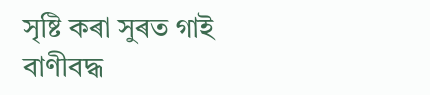সৃষ্টি কৰা সুৰত গাই বাণীবদ্ধ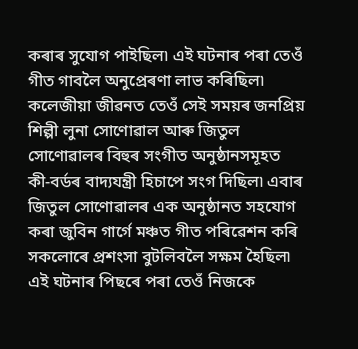কৰাৰ সুযোগ পাইছিল৷ এই ঘটনাৰ পৰা তেওঁ গীত গাবলৈ অনুপ্ৰেৰণা লাভ কৰিছিল৷
কলেজীয়া জীৱনত তেওঁ সেই সময়ৰ জনপ্ৰিয় শিল্পী লুনা সোণোৱাল আৰু জিতুল সোণোৱালৰ বিহুৰ সংগীত অনুষ্ঠানসমূহত কী-বৰ্ডৰ বাদ্যযন্ত্ৰী হিচাপে সংগ দিছিল৷ এবাৰ জিতুল সোণোৱালৰ এক অনুষ্ঠানত সহযোগ কৰা জুবিন গাৰ্গে মঞ্চত গীত পৰিৱেশন কৰি সকলোৰে প্ৰশংসা বুটলিবলৈ সক্ষম হৈছিল৷ এই ঘটনাৰ পিছৰে পৰা তেওঁ নিজকে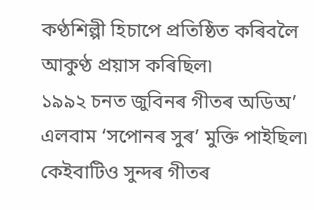কণ্ঠশিল্পী হিচাপে প্ৰতিষ্ঠিত কৰিবলৈ আকুণ্ঠ প্ৰয়াস কৰিছিল৷
১৯৯২ চনত জুবিনৰ গীতৰ অডিঅ’ এলবাম ‘সপোনৰ সুৰ’ মুক্তি পাইছিল৷ কেইবাটিও সুন্দৰ গীতৰ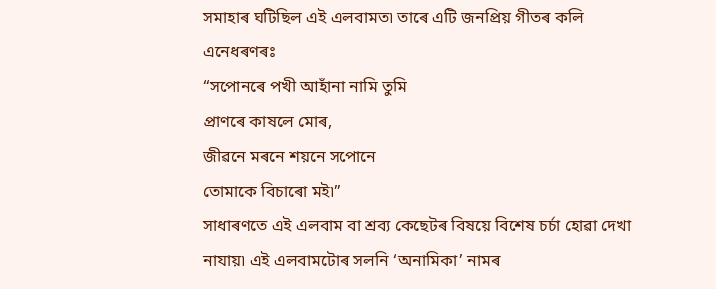সমাহাৰ ঘটিছিল এই এলবামত৷ তাৰে এটি জনপ্ৰিয় গীতৰ কলি এনেধৰণৰঃ
“সপোনৰে পখী আহাঁনা নামি তুমি
প্ৰাণৰে কাষলে মোৰ,
জীৱনে মৰনে শয়নে সপোনে
তোমাকে বিচাৰো মই৷”
সাধাৰণতে এই এলবাম বা শ্ৰব্য কেছেটৰ বিষয়ে বিশেষ চৰ্চা হোৱা দেখা নাযায়৷ এই এলবামটোৰ সলনি ‘অনামিকা’ নামৰ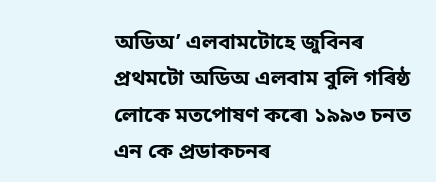অডিঅ’ এলবামটোহে জুবিনৰ প্ৰথমটো অডিঅ এলবাম বুলি গৰিষ্ঠ লোকে মতপোষণ কৰে৷ ১৯৯৩ চনত এন কে প্ৰডাকচনৰ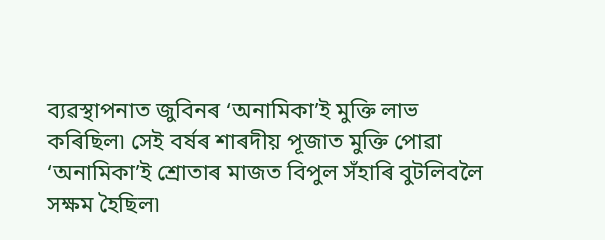ব্যৱস্থাপনাত জুবিনৰ ‘অনামিকা’ই মুক্তি লাভ কৰিছিল৷ সেই বৰ্ষৰ শাৰদীয় পূজাত মুক্তি পোৱা ‘অনামিকা’ই শ্ৰোতাৰ মাজত বিপুল সঁহাৰি বুটলিবলৈ সক্ষম হৈছিল৷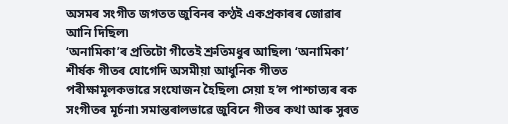অসমৰ সংগীত জগতত জুবিনৰ কণ্ঠই একপ্ৰকাৰৰ জোৱাৰ আনি দিছিল৷
‘অনামিকা’ৰ প্ৰতিটো গীতেই শ্ৰুতিমধুৰ আছিল৷ ‘অনামিকা’ শীৰ্ষক গীতৰ যোগেদি অসমীয়া আধুনিক গীতত পৰীক্ষামূলকভাৱে সংযোজন হৈছিল৷ সেয়া হ’ল পাশ্চাত্যৰ ৰক সংগীতৰ মূৰ্চনা৷ সমান্তৰালভাৱে জুবিনে গীতৰ কথা আৰু সুৰত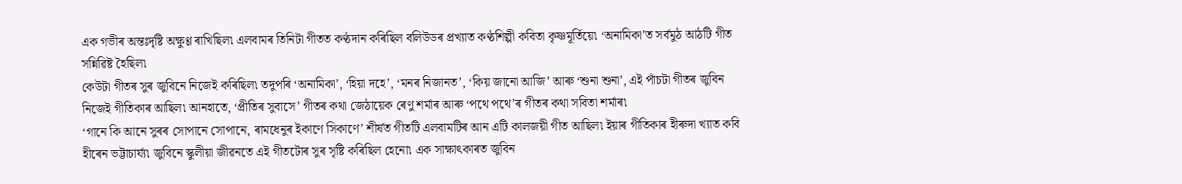এক গভীৰ অন্তঃদৃষ্টি অক্ষুণ্ণ ৰাখিছিল৷ এলবামৰ তিনিটা গীতত কণ্ঠদান কৰিছিল বলিউডৰ প্ৰখ্যাত কণ্ঠশিল্পী কবিতা কৃষ্ণমূৰ্তিয়ে৷ ‘অনামিকা’ত সৰ্বমুঠ আঠটি গীত সন্নিৱিষ্ট হৈছিল৷
কেউটা গীতৰ সুৰ জুবিনে নিজেই কৰিছিল৷ তদুপৰি ‘অনামিকা’, ‘হিয়া দহে’, ‘মনৰ নিজানত’, ‘কিয় জানো আজি’ আৰু ‘শুনা শুনা’, এই পাঁচটা গীতৰ জুবিন নিজেই গীতিকাৰ আছিল৷ আনহাতে, ‘প্ৰীতিৰ সুবাসে’ গীতৰ কথা জেঠায়েক ৰেণু শৰ্মাৰ আৰু ‘পথে পথে’ৰ গীতৰ কথা সবিতা শৰ্মাৰ৷
‘গানে কি আনে সুৰৰ সোপানে সোপানে, ৰামধেনুৰ ইকাণে সিকাণে’ শীৰ্ষত গীতটি এলবামটিৰ আন এটি কালজয়ী গীত আছিল৷ ইয়াৰ গীতিকাৰ হীৰুদা খ্যাত কবি হীৰেন ভট্টাচাৰ্য্য৷ জুবিনে স্কুলীয়া জীৱনতে এই গীতটোৰ সুৰ সৃষ্টি কৰিছিল হেনো৷ এক সাক্ষাৎকাৰত জুবিন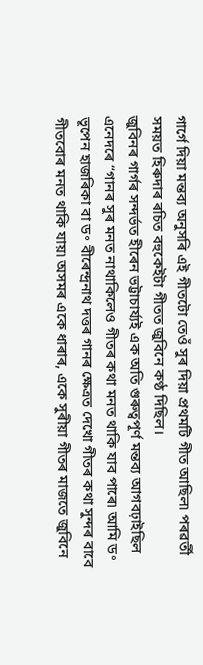গাৰ্গে দিয়া মন্তব্য অনুসৰি এই গীতটো তেওঁ সুৰ দিয়া প্ৰথমটি গীত আছিল৷ পৰৱৰ্তী সময়ত হিৰুদাৰ ৰচিত বহুকেইটা গীতত জুবিনে কণ্ঠ দিছিল।
জুবিনৰ গাৰ্গৰ সন্দৰ্ভত হীৰেন ভট্টাচাৰ্য্যই এক অতি গুৰুত্বপূৰ্ণ মন্তব্য আগবঢ়াইছিল এনেদৰে “গানৰ সুৰ মনত নাথাকিলেও গীতৰ কথা মনত থাকি যাব পাৰে৷ আমি ড॰ ভূপেন হাজৰিকা বা ড॰ বীৰেন্দ্ৰনাথ দত্তৰ গানৰ ক্ষেত্ৰত দেখো গীতৰ কথা সুন্দৰ বাবে গীতবোৰ মনত থাকি যায়৷ অসমৰ একে ধাৰাৰ, একে সুৰীয়া গীতৰ মাজতে জুবিনে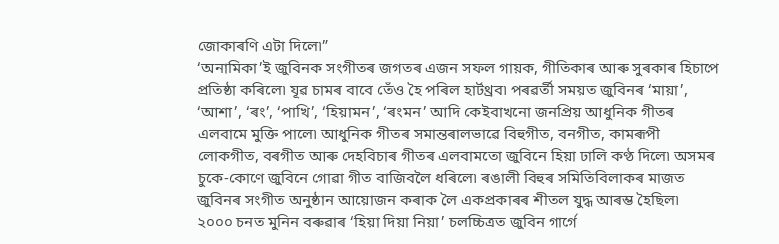জোকাৰণি এটা দিলে৷”
‘অনামিকা’ই জুবিনক সংগীতৰ জগতৰ এজন সফল গায়ক, গীতিকাৰ আৰু সুৰকাৰ হিচাপে প্ৰতিষ্ঠা কৰিলে৷ যূৱ চামৰ বাবে তেঁও হৈ পৰিল হাৰ্টথ্ৰব৷ পৰৱৰ্তী সময়ত জুবিনৰ ‘মায়া’, ‘আশা’, ‘ৰং’, ‘পাখি’, ‘হিয়ামন’, ‘ৰংমন’ আদি কেইবাখনো জনপ্ৰিয় আধুনিক গীতৰ এলবামে মুক্তি পালে৷ আধুনিক গীতৰ সমান্তৰালভাৱে বিহুগীত, বনগীত, কামৰূপী লোকগীত, বৰগীত আৰু দেহবিচাৰ গীতৰ এলবামতো জুবিনে হিয়া ঢালি কণ্ঠ দিলে৷ অসমৰ চুকে-কোণে জুবিনে গোৱা গীত বাজিবলৈ ধৰিলে৷ ৰঙালী বিহুৰ সমিতিবিলাকৰ মাজত জুবিনৰ সংগীত অনুষ্ঠান আয়োজন কৰাক লৈ একপ্ৰকাৰৰ শীতল যুদ্ধ আৰম্ভ হৈছিল৷
২০০০ চনত মুনিন বৰুৱাৰ ‘হিয়া দিয়া নিয়া’ চলচ্চিত্ৰত জুবিন গাৰ্গে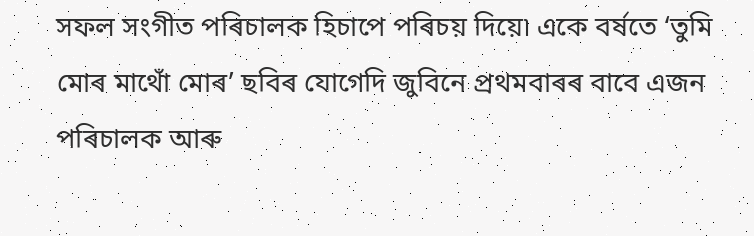সফল সংগীত পৰিচালক হিচাপে পৰিচয় দিয়ে৷ একে বৰ্ষতে ‘তুমি মোৰ মাথোঁ মোৰ’ ছবিৰ যোগেদি জুবিনে প্ৰথমবাৰৰ বাবে এজন পৰিচালক আৰু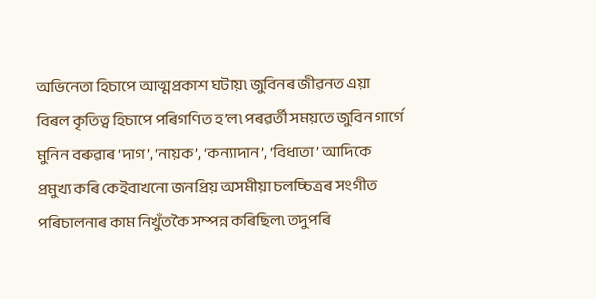অভিনেতা হিচাপে আত্মপ্ৰকাশ ঘটায়৷ জুবিনৰ জীৱনত এয়া বিৰল কৃতিত্ব হিচাপে পৰিগণিত হ’ল৷ পৰৱৰ্তী সময়তে জুবিন গাৰ্গে মুনিন বৰুৱাৰ ‘দাগ’, ‘নায়ক’, ‘কন্যাদান’, ‘বিধাতা’ আদিকে প্ৰমুখ্য কৰি কেইবাখনো জনপ্ৰিয় অসমীয়া চলচ্চিত্ৰৰ সংগীত পৰিচালনাৰ কাম নিখুঁতকৈ সম্পন্ন কৰিছিল৷ তদুপৰি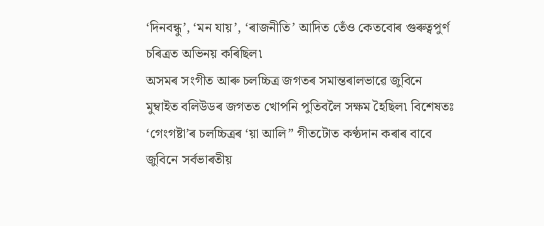‘দিনবন্ধু’, ‘মন যায়’, ‘ৰাজনীতি’ আদিত তেঁও কেতবোৰ গুৰুত্বপুৰ্ণ চৰিত্ৰত অভিনয় কৰিছিল৷
অসমৰ সংগীত আৰু চলচ্চিত্ৰ জগতৰ সমান্তৰালভাৱে জুবিনে মুম্বাইত বলিউডৰ জগতত খোপনি পুতিবলৈ সক্ষম হৈছিল৷ বিশেষতঃ ‘গেংগষ্টা’ৰ চলচ্চিত্ৰৰ ‘য়া আলি” গীতটোত কণ্ঠদান কৰাৰ বাবে জুবিনে সৰ্বভাৰতীয়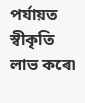পৰ্যায়ত স্বীকৃতি লাভ কৰে৷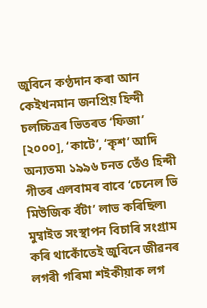জুবিনে কণ্ঠদান কৰা আন কেইখনমান জনপ্ৰিয় হিন্দী চলচ্চিত্ৰৰ ভিতৰত ‘ফিজা’ [২০০০], ‘কাটে’, ‘কৃশ’ আদি অন্যতম৷ ১৯৯৬ চনত তেঁও হিন্দী গীতৰ এলবামৰ বাবে ‘চেনেল ভি মিউজিক বঁটা’ লাভ কৰিছিল৷
মুম্বাইত সংস্থাপন বিচাৰি সংগ্ৰাম কৰি থাকোঁতেই জুবিনে জীৱনৰ লগৰী গৰিমা শইকীয়াক লগ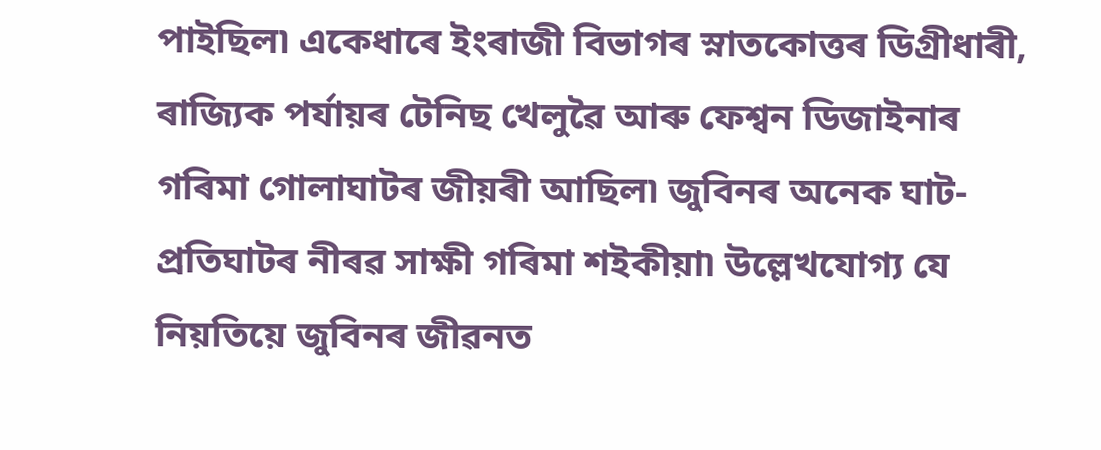পাইছিল৷ একেধাৰে ইংৰাজী বিভাগৰ স্নাতকোত্তৰ ডিগ্ৰীধাৰী, ৰাজ্যিক পৰ্যায়ৰ টেনিছ খেলুৱৈ আৰু ফেশ্বন ডিজাইনাৰ গৰিমা গোলাঘাটৰ জীয়ৰী আছিল৷ জুবিনৰ অনেক ঘাট-প্ৰতিঘাটৰ নীৰৱ সাক্ষী গৰিমা শইকীয়া৷ উল্লেখযোগ্য যে নিয়তিয়ে জুবিনৰ জীৱনত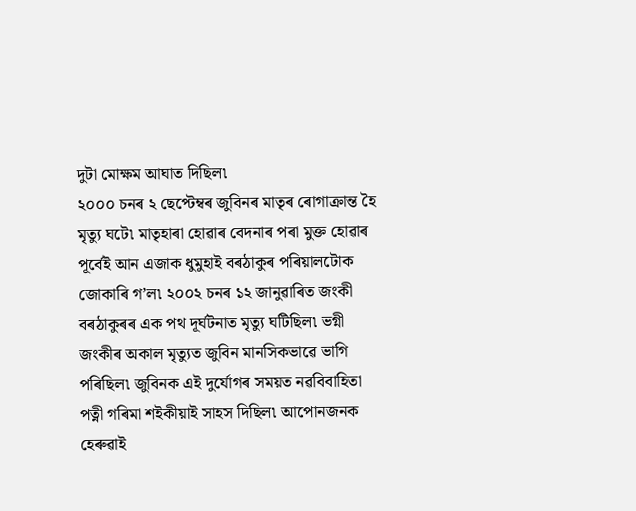দুটা মোক্ষম আঘাত দিছিল৷
২০০০ চনৰ ২ ছেপ্টেম্বৰ জুবিনৰ মাতৃৰ ৰোগাক্ৰান্ত হৈ মৃত্যু ঘটে৷ মাতৃহাৰা হোৱাৰ বেদনাৰ পৰা মুক্ত হোৱাৰ পূৰ্বেই আন এজাক ধুমুহাই বৰঠাকুৰ পৰিয়ালটোক জোকাৰি গ’ল৷ ২০০২ চনৰ ১২ জানুৱাৰিত জংকী বৰঠাকুৰৰ এক পথ দূৰ্ঘটনাত মৃত্যু ঘটিছিল৷ ভগ্নী জংকীৰ অকাল মৃত্যুত জুবিন মানসিকভাৱে ভাগি পৰিছিল৷ জুবিনক এই দুৰ্যোগৰ সময়ত নৱবিবাহিতা পত্নী গৰিমা শইকীয়াই সাহস দিছিল৷ আপোনজনক হেৰুৱাই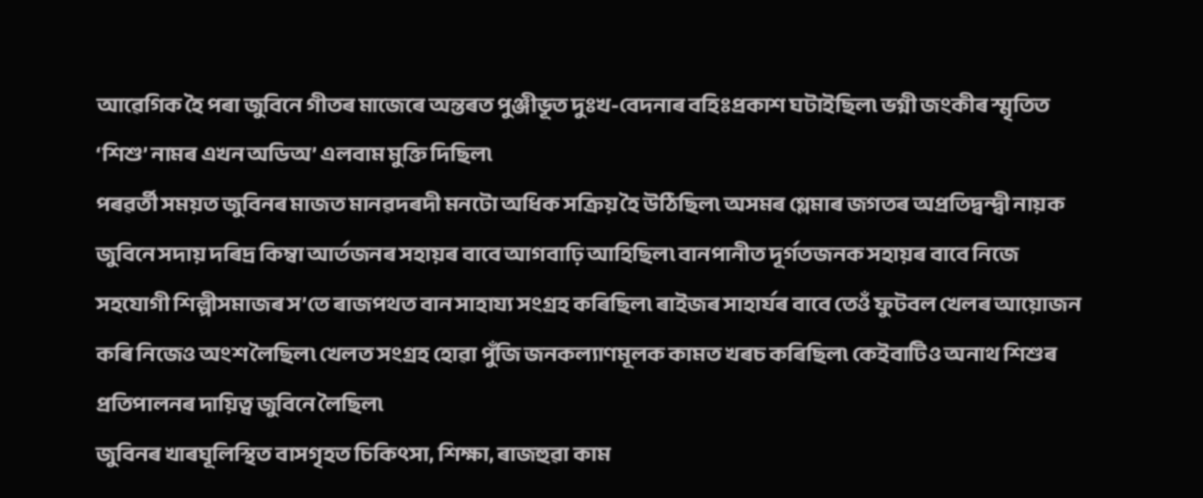আৱেগিক হৈ পৰা জুবিনে গীতৰ মাজেৰে অন্তৰত পুঞ্জীভূত দুঃখ-বেদনাৰ বহিঃপ্ৰকাশ ঘটাইছিল৷ ভগ্নী জংকীৰ স্মৃতিত ‘শিশু’ নামৰ এখন অডিঅ’ এলবাম মুক্তি দিছিল৷
পৰৱৰ্তী সময়ত জুবিনৰ মাজত মানৱদৰদী মনটো অধিক সক্ৰিয় হৈ উঠিছিল৷ অসমৰ গ্লেমাৰ জগতৰ অপ্ৰতিদ্বন্দ্বী নায়ক জুবিনে সদায় দৰিদ্ৰ কিম্বা আৰ্তজনৰ সহায়ৰ বাবে আগবাঢ়ি আহিছিল৷ বানপানীত দূৰ্গতজনক সহায়ৰ বাবে নিজে সহযোগী শিল্পীসমাজৰ স’তে ৰাজপথত বান সাহায্য সংগ্ৰহ কৰিছিল৷ ৰাইজৰ সাহাৰ্যৰ বাবে তেওঁ ফুটবল খেলৰ আয়োজন কৰি নিজেও অংশ লৈছিল৷ খেলত সংগ্ৰহ হোৱা পুঁজি জনকল্যাণমূলক কামত খৰচ কৰিছিল৷ কেইবাটিও অনাথ শিশুৰ প্ৰতিপালনৰ দায়িত্ব জুবিনে লৈছিল৷
জুবিনৰ খাৰঘূলিস্থিত বাসগৃহত চিকিৎসা, শিক্ষা, ৰাজহুৱা কাম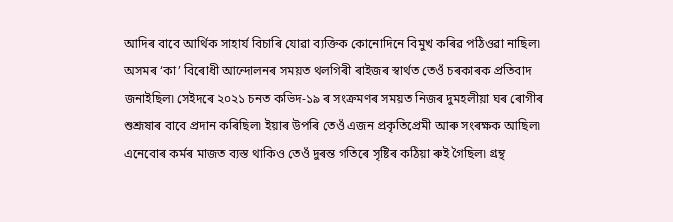আদিৰ বাবে আৰ্থিক সাহাৰ্য বিচাৰি যোৱা ব্যক্তিক কোনোদিনে বিমুখ কৰিৱ পঠিওৱা নাছিল৷ অসমৰ ‘কা’ বিৰোধী আন্দোলনৰ সময়ত থলগিৰী ৰাইজৰ স্বাৰ্থত তেওঁ চৰকাৰক প্ৰতিবাদ জনাইছিল৷ সেইদৰে ২০২১ চনত কভিদ-১৯ ৰ সংক্ৰমণৰ সময়ত নিজৰ দুমহলীয়া ঘৰ ৰোগীৰ শুশ্ৰূষাৰ বাবে প্ৰদান কৰিছিল৷ ইয়াৰ উপৰি তেওঁ এজন প্ৰকৃতিপ্ৰেমী আৰু সংৰক্ষক আছিল৷
এনেবোৰ কৰ্মৰ মাজত ব্যস্ত থাকিও তেওঁ দুৰন্ত গতিৰে সৃষ্টিৰ কঠিয়া ৰুই গৈছিল৷ গ্ৰন্থ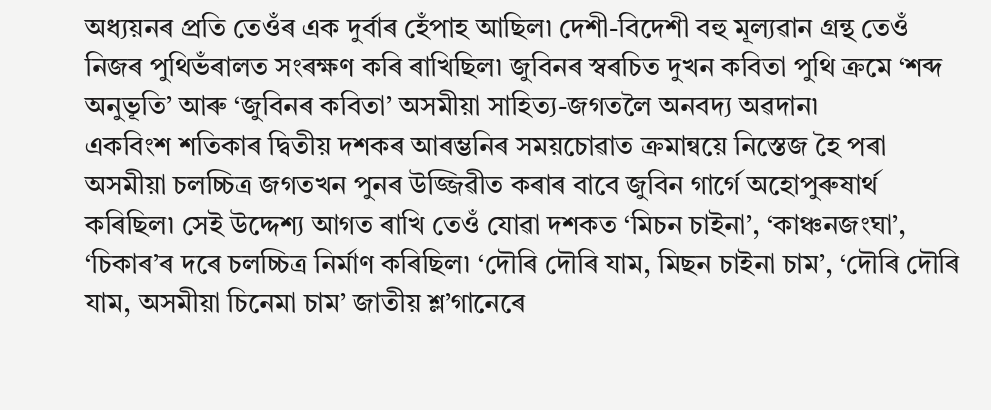অধ্যয়নৰ প্ৰতি তেওঁৰ এক দুৰ্বাৰ হেঁপাহ আছিল৷ দেশী-বিদেশী বহু মূল্যৱান গ্ৰন্থ তেওঁ নিজৰ পুথিভঁৰালত সংৰক্ষণ কৰি ৰাখিছিল৷ জুবিনৰ স্বৰচিত দুখন কবিতা পুথি ক্ৰমে ‘শব্দ অনুভূতি’ আৰু ‘জুবিনৰ কবিতা’ অসমীয়া সাহিত্য-জগতলৈ অনবদ্য অৱদান৷
একবিংশ শতিকাৰ দ্বিতীয় দশকৰ আৰম্ভনিৰ সময়চোৱাত ক্ৰমান্বয়ে নিস্তেজ হৈ পৰা অসমীয়া চলচ্চিত্ৰ জগতখন পুনৰ উজ্জিৱীত কৰাৰ বাবে জুবিন গাৰ্গে অহোপুৰুষাৰ্থ কৰিছিল৷ সেই উদ্দেশ্য আগত ৰাখি তেওঁ যোৱা দশকত ‘মিচন চাইনা’, ‘কাঞ্চনজংঘা’, ‘চিকাৰ’ৰ দৰে চলচ্চিত্ৰ নিৰ্মাণ কৰিছিল৷ ‘দৌৰি দৌৰি যাম, মিছন চাইনা চাম’, ‘দৌৰি দৌৰি যাম, অসমীয়া চিনেমা চাম’ জাতীয় শ্ল’গানেৰে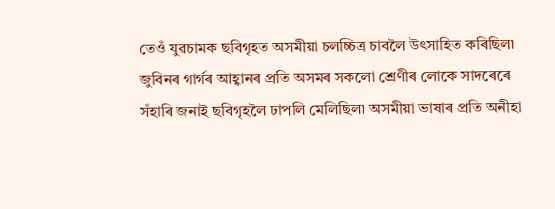তেওঁ যুৱচামক ছবিগৃহত অসমীয়া চলচ্চিত্ৰ চাবলৈ উৎসাহিত কৰিছিল৷
জুবিনৰ গাৰ্গৰ আহ্বানৰ প্ৰতি অসমৰ সকলো শ্ৰেণীৰ লোকে সাদৰেৰে সঁহাৰি জনাই ছবিগৃহলৈ ঢাপলি মেলিছিল৷ অসমীয়া ভাষাৰ প্ৰতি অনীহা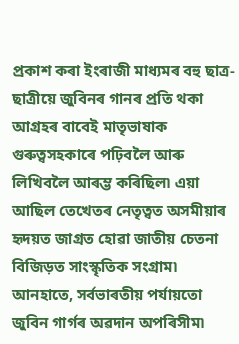প্ৰকাশ কৰা ইংৰাজী মাধ্যমৰ বহু ছাত্ৰ-ছাত্ৰীয়ে জুবিনৰ গানৰ প্ৰতি থকা আগ্ৰহৰ বাবেই মাতৃভাষাক গুৰুত্বসহকাৰে পঢ়িবলৈ আৰু লিখিবলৈ আৰম্ভ কৰিছিল৷ এয়া আছিল তেখেতৰ নেতৃত্বত অসমীয়াৰ হৃদয়ত জাগ্ৰত হোৱা জাতীয় চেতনা বিজিড়ত সাংস্কৃতিক সংগ্ৰাম৷
আনহাতে, সৰ্বভাৰতীয় পৰ্যায়তো জুবিন গাৰ্গৰ অৱদান অপৰিসীম৷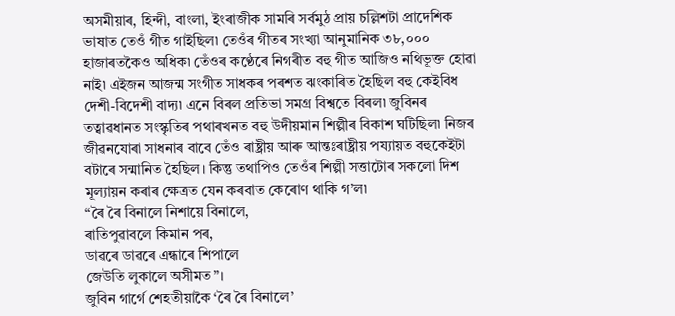অসমীয়াৰ, হিন্দী, বাংলা, ইংৰাজীক সামৰি সৰ্বমুঠ প্ৰায় চল্লিশটা প্ৰাদেশিক ভাষাত তেওঁ গীত গাইছিল৷ তেওঁৰ গীতৰ সংখ্যা আনুমানিক ৩৮,০০০ হাজাৰতকৈও অধিক৷ তেঁওৰ কণ্ঠেৰে নিগৰীত বহু গীত আজিও নথিভূক্ত হোৱা নাই৷ এইজন আজন্ম সংগীত সাধকৰ পৰশত ঝংকাৰিত হৈছিল বহু কেইবিধ দেশী-বিদেশী বাদ্য৷ এনে বিৰল প্ৰতিভা সমগ্ৰ বিশ্বতে বিৰল৷ জুবিনৰ তত্বাৱধানত সংস্কৃতিৰ পথাৰখনত বহু উদীয়মান শিল্পীৰ বিকাশ ঘটিছিল৷ নিজৰ জীৱনযোৰা সাধনাৰ বাবে তেঁও ৰাষ্ট্ৰীয় আৰু আন্তঃৰাষ্ট্ৰীয় পয্যায়ত বহুকেইটা বটাৰে সন্মানিত হৈছিল। কিন্তু তথাপিও তেওঁৰ শিল্পী সত্তাটোৰ সকলো দিশ মূল্যায়ন কৰাৰ ক্ষেত্ৰত যেন কৰবাত কেৰোণ থাকি গ’ল৷
“ৰৈ ৰৈ বিনালে নিশায়ে বিনালে,
ৰাতিপুৱাবলে কিমান পৰ,
ডাৱৰে ডাৱৰে এন্ধাৰে শিপালে
জেউতি লুকালে অসীমত”।
জুবিন গাৰ্গে শেহতীয়াকৈ ‘ৰৈ ৰৈ বিনালে’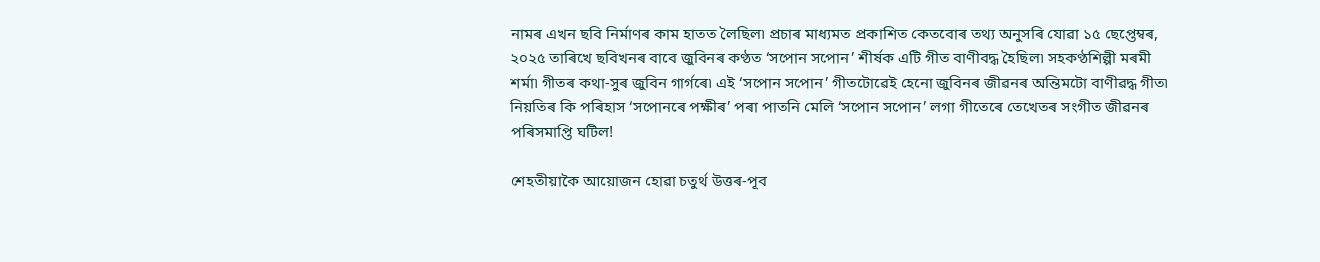নামৰ এখন ছবি নিৰ্মাণৰ কাম হাতত লৈছিল৷ প্ৰচাৰ মাধ্যমত প্ৰকাশিত কেতবোৰ তথ্য অনুসৰি যোৱা ১৫ ছেপ্তেম্বৰ, ২০২৫ তাৰিখে ছবিখনৰ বাবে জুবিনৰ কণ্ঠত ‘সপোন সপোন’ শীৰ্ষক এটি গীত বাণীবদ্ধ হৈছিল৷ সহকণ্ঠশিল্পী মৰমী শৰ্মা৷ গীতৰ কথা-সুৰ জুবিন গাৰ্গৰে৷ এই ‘সপোন সপোন’ গীতটোৱেই হেনো জুবিনৰ জীৱনৰ অন্তিমটো বাণীৱদ্ধ গীত৷ নিয়তিৰ কি পৰিহাস ‘সপোনৰে পক্ষীৰ’ পৰা পাতনি মেলি ‘সপোন সপোন’ লগা গীতেৰে তেখেতৰ সংগীত জীৱনৰ পৰিসমাপ্তি ঘটিল!

শেহতীয়াকৈ আয়োজন হোৱা চতুৰ্থ উত্তৰ-পূব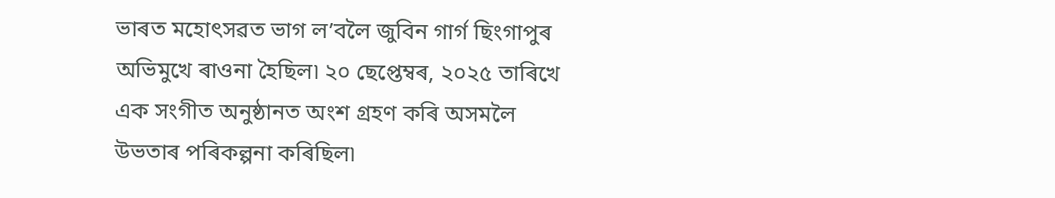ভাৰত মহোৎসৱত ভাগ ল’বলৈ জুবিন গাৰ্গ ছিংগাপুৰ অভিমুখে ৰাওনা হৈছিল৷ ২০ ছেপ্তেম্বৰ, ২০২৫ তাৰিখে এক সংগীত অনুষ্ঠানত অংশ গ্ৰহণ কৰি অসমলৈ উভতাৰ পৰিকল্পনা কৰিছিল৷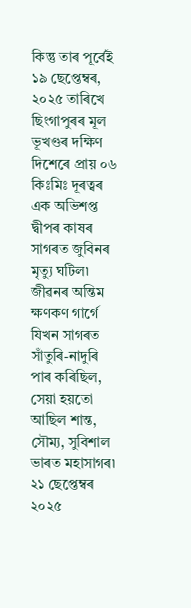কিন্তু তাৰ পূৰ্বেই ১৯ ছেপ্তেম্বৰ, ২০২৫ তাৰিখে ছিংগাপুৰৰ মূল ভূখণ্ডৰ দক্ষিণ দিশেৰে প্ৰায় ০৬ কিঃমিঃ দূৰত্বৰ এক অভিশপ্ত দ্বীপৰ কাষৰ সাগৰত জুবিনৰ মৃত্যু ঘটিল৷
জীৱনৰ অন্তিম ক্ষণকণ গাৰ্গে যিখন সাগৰত সাঁতুৰি-নাদুৰি পাৰ কৰিছিল, সেয়া হয়তো আছিল শান্ত, সৌম্য, সুবিশাল ভাৰত মহাসাগৰ৷ ২১ ছেপ্তেম্বৰ ২০২৫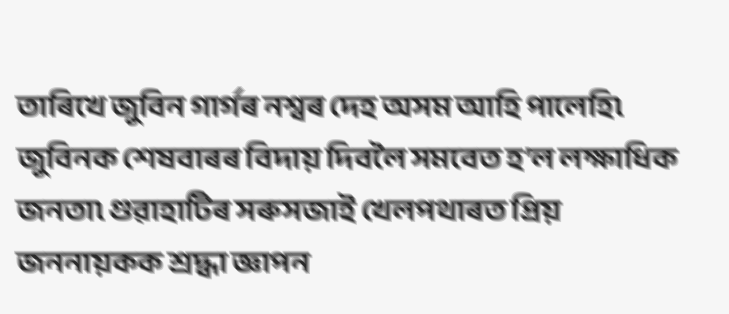তাৰিখে জুবিন গাৰ্গৰ নশ্বৰ দেহ অসম আহি পালেহি৷ জুবিনক শেষবাৰৰ বিদায় দিবলৈ সমবেত হ’ল লক্ষাধিক জনতা৷ গুৱাহাটিৰ সৰুসজাই খেলপথাৰত প্ৰিয় জননায়কক শ্ৰদ্ধা জ্ঞাপন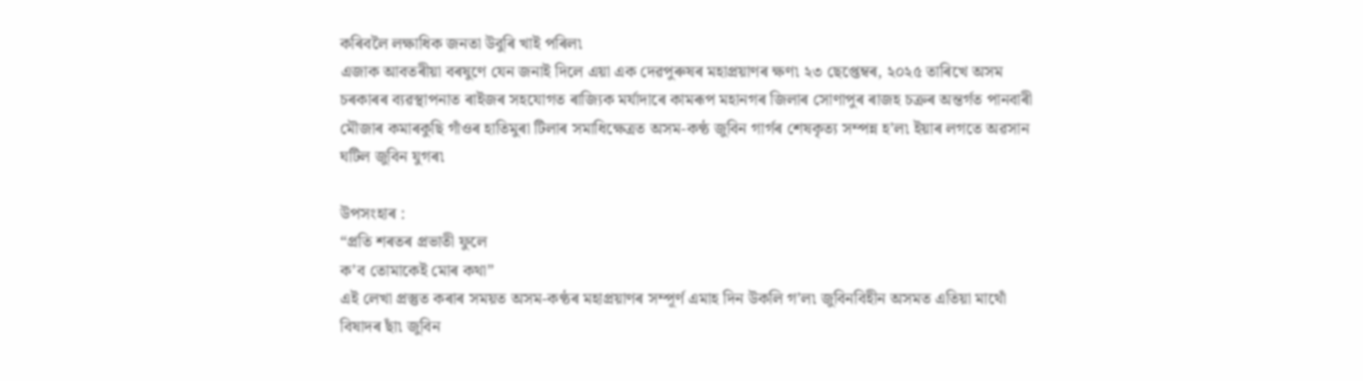কৰিবলৈ লক্ষাধিক জনতা উবুৰি খাই পৰিল৷
এজাক আবতৰীয়া বৰষুণে যেন জনাই দিলে এয়া এক দেৱপুৰুষৰ মহাপ্ৰয়াণৰ ক্ষণ৷ ২৩ ছেপ্তেম্বৰ, ২০২৫ তাৰিখে অসম চৰকাৰৰ ব্যৱস্থাপনাত ৰাইজৰ সহযোগত ৰাজ্যিক মৰ্যাদাৰে কামৰূপ মহানগৰ জিলাৰ সোণাপুৰ ৰাজহ চক্ৰৰ অন্তৰ্গত পানবাৰী মৌজাৰ কমাৰকুছি গাঁওৰ হাতিমুৰা টিলাৰ সমাধিক্ষেত্ৰত অসম-কণ্ঠ জুবিন গাৰ্গৰ শেষকৃত্য সম্পন্ন হ’ল৷ ইয়াৰ লগতে অৱসান ঘটিল জুবিন যুগৰ৷

উপসংহাৰ :
“প্ৰতি শৰতৰ প্ৰভাতী ফুলে
ক’ব তোমাকেই মোৰ কথা”
এই লেখা প্ৰস্তুত কৰাৰ সময়ত অসম-কণ্ঠৰ মহাপ্ৰয়াণৰ সম্পূৰ্ণ এমাহ দিন উকলি গ’ল৷ জুবিনবিহীন অসমত এতিয়া মাথোঁ বিষাদৰ ছাঁ৷ জুবিন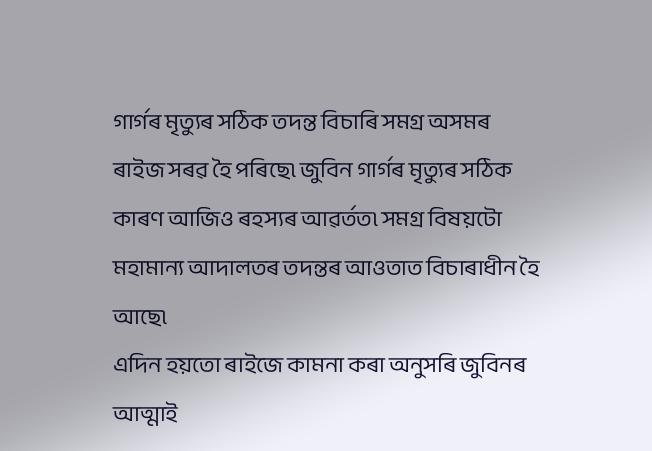গাৰ্গৰ মৃত্যুৰ সঠিক তদন্ত বিচাৰি সমগ্ৰ অসমৰ ৰাইজ সৰৱ হৈ পৰিছে৷ জুবিন গাৰ্গৰ মৃত্যুৰ সঠিক কাৰণ আজিও ৰহস্যৰ আৱৰ্তত৷ সমগ্ৰ বিষয়টো মহামান্য আদালতৰ তদন্তৰ আওতাত বিচাৰাধীন হৈ আছে৷
এদিন হয়তো ৰাইজে কামনা কৰা অনুসৰি জুবিনৰ আত্মাই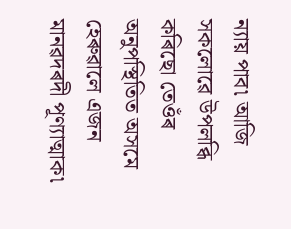ন্যায় পাব৷ আজি সকলোৱে উপলব্ধি কৰিছো তেওঁৰ অনুপস্থিতিত অসমে হেৰুৱালে এজন মানৱদৰদী পূণ্যাত্মাক৷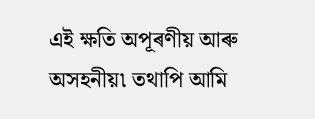এই ক্ষতি অপূৰণীয় আৰু অসহনীয়৷ তথাপি আমি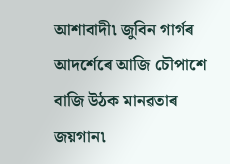আশাবাদী৷ জুবিন গাৰ্গৰ আদৰ্শেৰে আজি চৌপাশে বাজি উঠক মানৱতাৰ জয়গান৷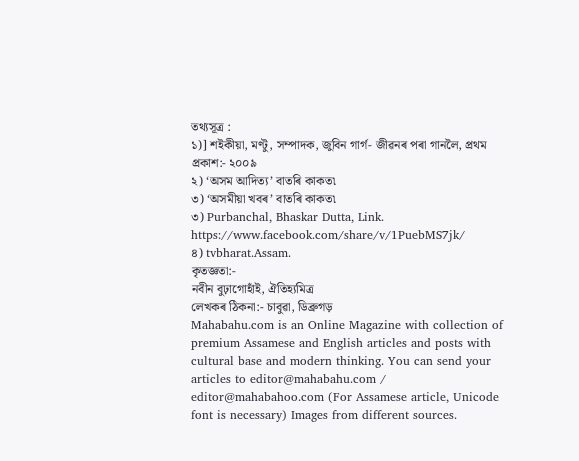তথ্যসূত্ৰ :
১)] শইকীয়া, মণ্টু, সম্পাদক, জুবিন গাৰ্গ- জীৱনৰ পৰা গানলৈ, প্ৰথম প্ৰকাশ:- ২০০৯
২) ‘অসম আদিত্য’ বাতৰি কাকত৷
৩) ‘অসমীয়া খবৰ’ বাতৰি কাকত৷
৩) Purbanchal, Bhaskar Dutta, Link. https://www.facebook.com/share/v/1PuebMS7jk/
৪) tvbharat.Assam.
কৃতজ্ঞতা:-
নবীন বুঢ়াগোহাঁই, ঐতিহ্যমিত্ৰ
লেখকৰ ঠিকনা:- চাবুৱা, ডিব্ৰুগড়
Mahabahu.com is an Online Magazine with collection of premium Assamese and English articles and posts with cultural base and modern thinking. You can send your articles to editor@mahabahu.com / editor@mahabahoo.com (For Assamese article, Unicode font is necessary) Images from different sources.